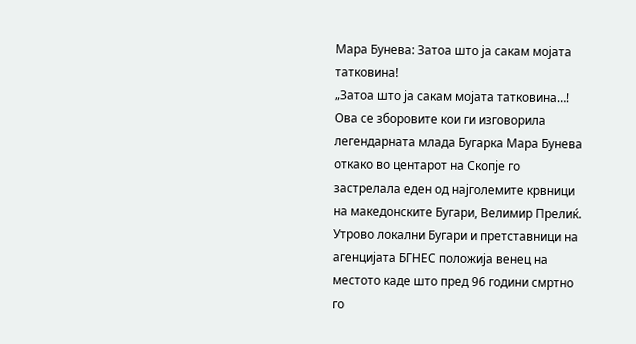Мара Бунева: Затоа што ја сакам мојата татковина!
„Затоа што ја сакам мојата татковина…!
Ова се зборовите кои ги изговорила легендарната млада Бугарка Мара Бунева откако во центарот на Скопје го застрелала еден од најголемите крвници на македонските Бугари, Велимир Прелиќ.
Утрово локални Бугари и претставници на агенцијата БГНЕС положија венец на местото каде што пред 96 години смртно го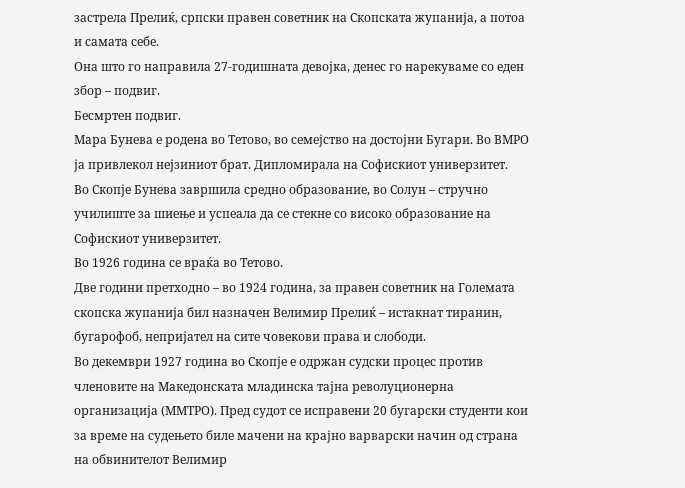застрела Прелиќ, српски правен советник на Скопската жупанија, а потоа и самата себе.
Она што го направила 27-годишната девојка, денес го нарекуваме со еден збор – подвиг.
Бесмртен подвиг.
Мара Бунева е родена во Тетово, во семејство на достојни Бугари. Во ВМРО ја привлекол нејзиниот брат. Дипломирала на Софискиот универзитет.
Во Скопје Бунева завршила средно образование, во Солун – стручно училиште за шиење и успеала да се стекне со високо образование на Софискиот универзитет.
Во 1926 година се враќа во Тетово.
Две години претходно – во 1924 година, за правен советник на Големата скопска жупанија бил назначен Велимир Прелиќ – истакнат тиранин, бугарофоб, непријател на сите човекови права и слободи.
Во декември 1927 година во Скопје е одржан судски процес против членовите на Македонската младинска тајна револуционерна организација (ММТРО). Пред судот се исправени 20 бугарски студенти кои за време на судењето биле мачени на крајно варварски начин од страна на обвинителот Велимир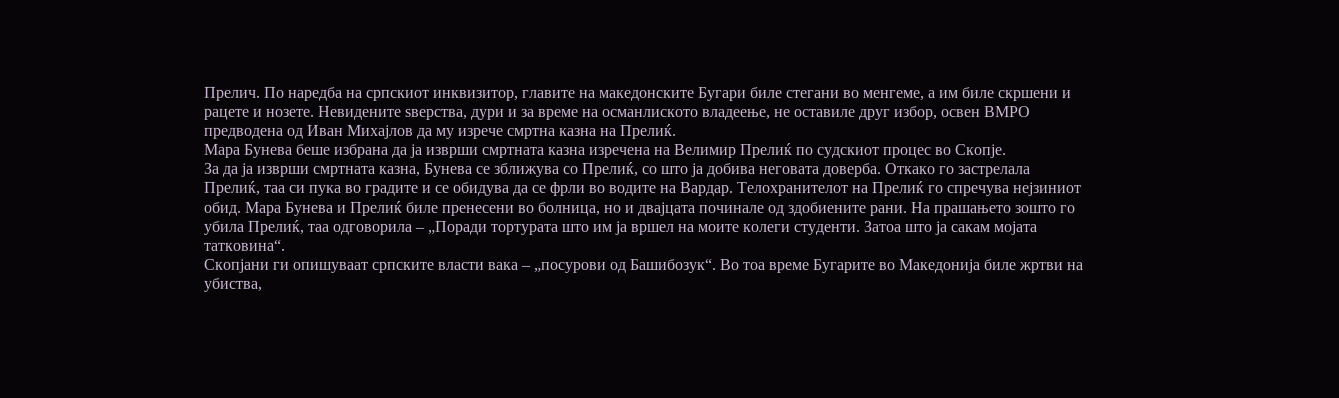Прелич. По наредба на српскиот инквизитор, главите на македонските Бугари биле стегани во менгеме, а им биле скршени и рацете и нозете. Невидените ѕверства, дури и за време на османлиското владеење, не оставиле друг избор, освен ВМРО предводена од Иван Михајлов да му изрече смртна казна на Прелиќ.
Мара Бунева беше избрана да ја изврши смртната казна изречена на Велимир Прелиќ по судскиот процес во Скопје.
За да ја изврши смртната казна, Бунева се зближува со Прелиќ, со што ја добива неговата доверба. Откако го застрелала Прелиќ, таа си пука во градите и се обидува да се фрли во водите на Вардар. Телохранителот на Прелиќ го спречува нејзиниот обид. Мара Бунева и Прелиќ биле пренесени во болница, но и двајцата починале од здобиените рани. На прашањето зошто го убила Прелиќ, таа одговорила – „Поради тортурата што им ја вршел на моите колеги студенти. Затоа што ја сакам мојата татковина“.
Скопјани ги опишуваат српските власти вака – „посурови од Башибозук“. Во тоа време Бугарите во Македонија биле жртви на убиства,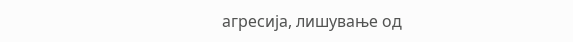агресија, лишување од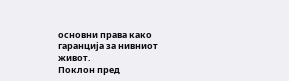основни права како гаранција за нивниот живот.
Поклон пред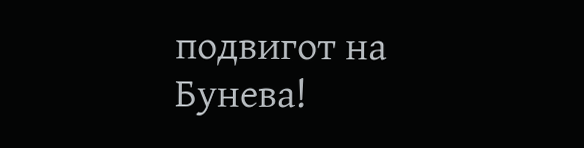подвигот на Бунева!